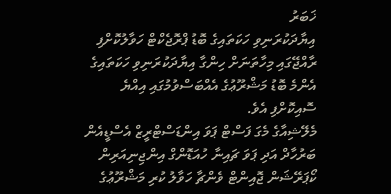ޚަބަރު
އިޔާދަކުރަނިވި ހަކަތައިގެ ބޮޑު ޕްރޮޖެކްޓް ހަވާލުކޮށްފި
ރާއްޖޭގައި މިހާތަނަށް ހިންގާ އިޔާދަކުރަނިވި ހަކަތައިގެ އެންމެ ބޮޑު މަޝްރޫޢުގެ އެއްބަސްވުމުގައި އިއްޔެ ސޮއިކޮށްފި އެވެ.
މެލޭޝިއާގެ މެގަ ފަސްޓް ޕަވަ އިންޑަސްޓްރީޒް އެސްޑީއެން ބަރުހާދް އަދި ޕަވަ ޗައިނާ ހުއަޑޮންގް އިންޖިނިއަރިން ކޯޕަރޭޝަން ޖޮއިންޓް ވެންޗާ ހަވާލު ކުރި މަޝްރޫޢުގެ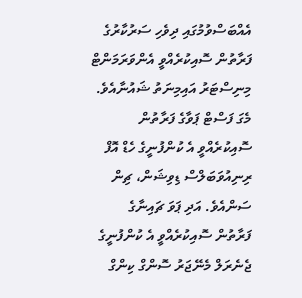އެއްބަސްވުމުގައި ދިވެހި ސަރުކާރުގެ ފަރާތުން ސޮއިކުރެއްވީ އެންވަރަމަންޓް މިނިސްޓަރު އައިމިނަތު ޝައުނާއެވެ. މެގަ ފަސްޓް ޕަވާގެ ފަރާތުން ސޮއިކުރެއްވީ އެ ކުންފުނީގެ ހެޑް އޮފް ރިނިއުވަބަލްސް ޑިވިޝަން، ޗިން ސަންއެވެ. އަދި ޕަވަ ޗައިނާގެ ފަރާތުން ސޮއިކުރެއްވީ އެ ކުންފުނީގެ ޖެނެރަލް މެނޭޖަރު ސޮންގް ކިންގް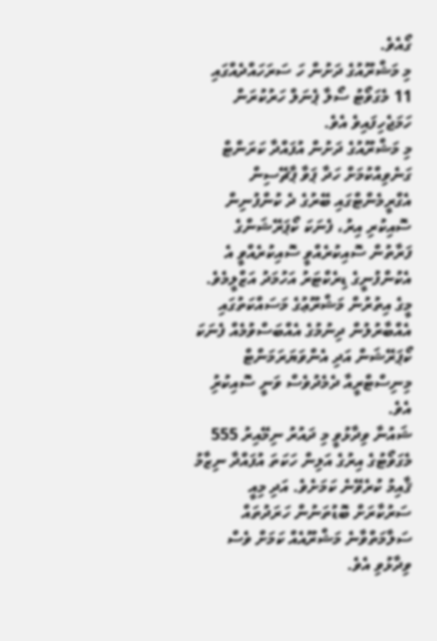ގޯއެވެ.
މި މަޝްރޫއުގެ ދަށުން ހަ ސަރަހައްދެއްގައި 11 މެގަވޯޓު ސޯލާ ޕެނަލް ހަރުކުރަން ހަމަޖެހިފައިވެ އެވެ.
މި މަޝްރޫއުގެ ދަށުން އުފައްދާ ކަރަންޓް ގަނެވިއްކުމަށް ހަދާ ޕަވާ ޕާޗޭސިން އެގްރީމެންޓްގައި ބޭރުގެ ދެ ކުންފުނިން ސޮއިކުރި އިރު، ފެނަކަ ކޯޕަރޭޝަންގެ ފަރާތުން ސޮއިކުރެއްވީ ސޮއިކުރެއްވީ އެ އެކުންފުނީގެ ޑިރެކްޓަރު އަހުމަދު އަޒްލީމެވެ. މީގެ އިތުރުން މަޝްރޫޢުގެ މަސައްކަތުގައި އެއްބާރުލުން ދިނުމުގެ އެއްބަސްވުމެއް ފެނަކަ ކޯޕަރޭޝަން އަދި އެންވަޔަރަމަންޓް މިނިސްޓްރީއާ ދެމެދުވެސް ވަނީ ސޮއިކުރިު އެވެ.
ޝައުނާ ވިދާޅުވީ މި ދައުރު ނިމޭއިރު 555 މެގަވޯޓުގެ އިރުގެ އަލިން ހަކަތަ އުފައްދާ ނިޒާމު ޤާއިމު ކުރެވޭނެ ކަމަށެވެ. އަދި މިއީ ސަރުކާރަށް ބޮޑުތަނުން ހަރަދުތައް ސަލާމަތްވާނެ މަޝްރޫއެއް ކަމަށް ވެސް ވިދާޅުވި އެވެ.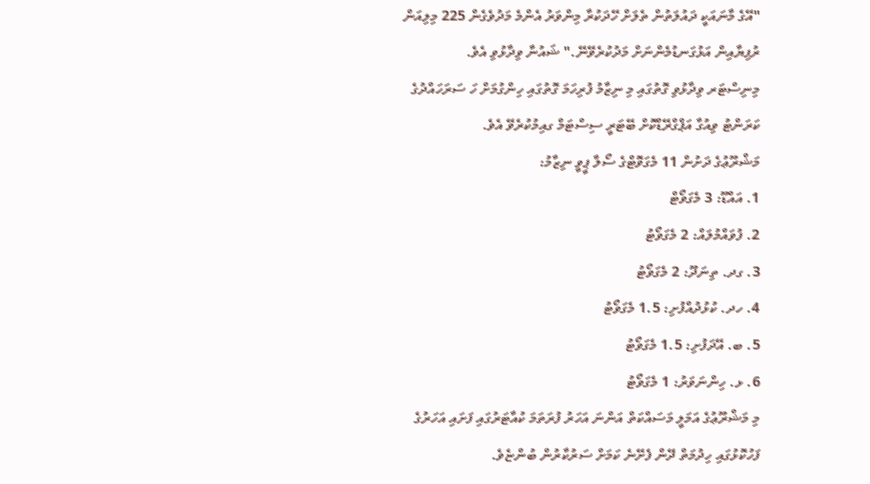"އޭގެ މާނައަކީ ދައުލަތުން ތެލަށް ހޭދަކުރާ މިންވަރު އެންމެ މަދުވެގެން 225 މިލިއަން ރުފިޔާއިން އަޅުގަނޑުމެންނަށް މަދުކުރެވޭނޭ." ޝައުނާ ވިދާޅުވި އެވެ.
މިނިސްޓަރ ވިދާޅުވި ގޮތުގައި މި ނިޒާމު ފުރިހަމަ ގޮތުގައި ހިންގުމަށް ހަ ސަރަހައްދުގެ ކަރަންޓު ވިއުގާ އަޕްގްރޭޑްކޮށް ބޭޓަރީ ސިސްޓަމް ގއިމުކުރެވޭ އެވެ.
މަޝްރޫޢުގެ ދަށުން 11 މެގަވޮޓްގެ ސޯލާ ޕީވީ ނިޒާމު:
1. އައްޑޫ: 3 މެގަވޯޓް
2. ފުވައްމުލައް: 2 މެގަވޯޓު
3. ގދ. ތިނަދޫ: 2 މެގަވޯޓު
4. ހދ. ކުޅުދުއްފުށި: 1.5 މެގަވޯޓު
5. ބ. އޭދަފުށި: 1.5 މެގަވޯޓު
6. ޅ. ހިންނަވަރު: 1 މެގަވޯޓު
މި މަޝްރޫޢުގެ އަމަލީ މަސައްކަތް އަންނަ އަހަރު ފުރަތަމަ ކުއާޓަރުގައި ފަށައި އަހަރުގެ ފަހުކޮޅުގައި ހިދުމަތް ދޭން ފެށޭނެ ކަމަށް ސަރުކާރުން ބުންޏެވެ.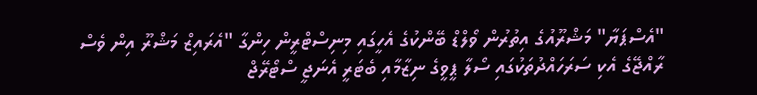"އެސްޕަޔާ" މަޝްރޫއުގެ އިތުރުން ވޯލްޑް ބޭންކުގެ އެހީގައި މިނިސްޓްރީން ހިންގާ "އެރައިޒް މަޝްރޫ އިން ވެސް ރާއްޖޭގެ އެކި ސަރަހައްދުތަކުގައި ސޯލާ ޕީވީގެ ނިޒާމާއި ބެޓަރީ އެނަޖީ ސްޓޯރޭޖް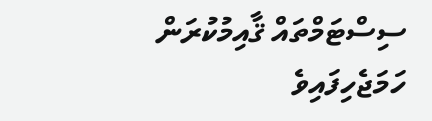ސިސްޓަމްތައް ޤާއިމުކުރަން ހަމަޖެހިފައިވެ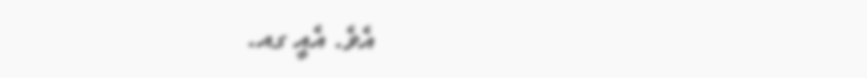އެވެ. އެއީ ގއ.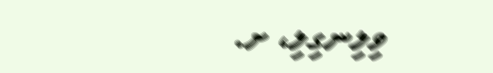ވިލިނގިލި، ށ.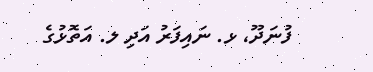ފުނަދޫ، ޅ. ނައިފަރު އަދި ލ. އަތޮޅުގެ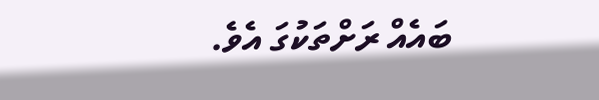ބައެއް ރަށްތަކުގަ އެވެ.